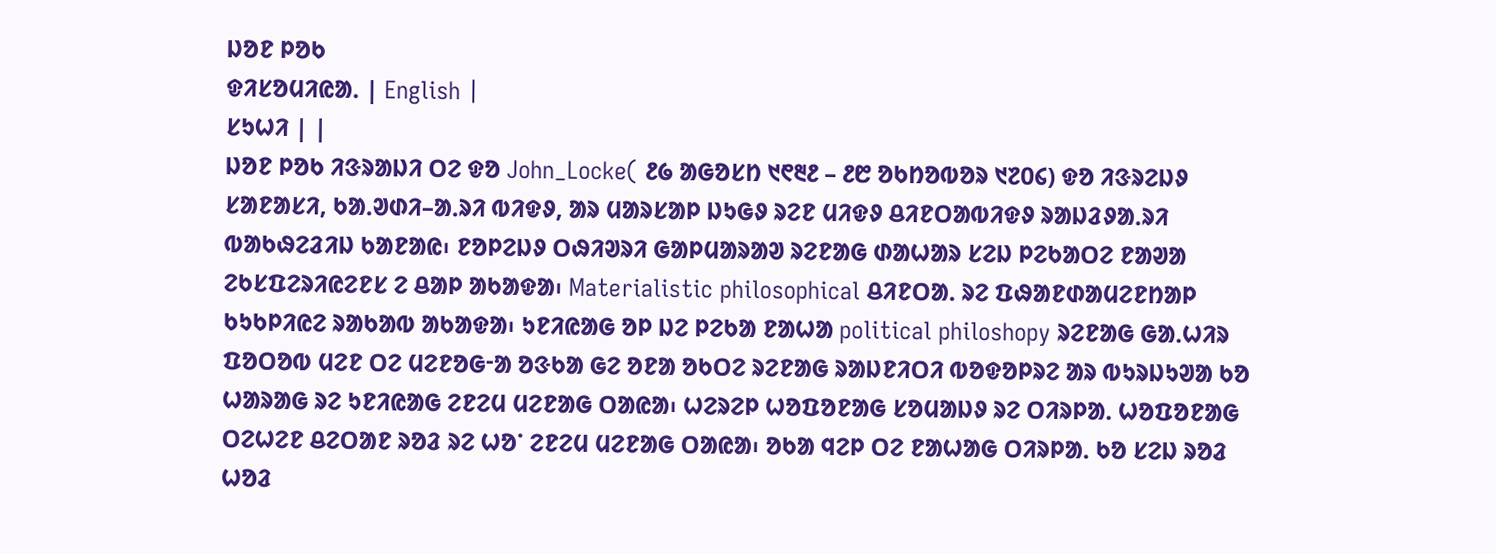ᱡᱚᱱ ᱞᱚᱠ
ᱫᱤᱥᱚᱢᱤᱭᱟᱹ | English |
ᱥᱩᱦᱤ | |
ᱡᱚᱱ ᱞᱚᱠ ᱤᱝᱨᱟᱡᱤ ᱛᱮ ᱫᱚ John_Locke( ᱒᱙ ᱟᱜᱚᱥᱴ ᱑᱖᱓᱒ – ᱒᱘ ᱚᱠᱴᱚᱵᱚᱨ ᱑᱗᱐᱔) ᱫᱚ ᱤᱝᱨᱮᱡᱽ ᱥᱟᱱᱟᱥᱤ, ᱠᱟᱹᱣᱰᱤ–ᱟᱹᱨᱤ ᱵᱤᱫᱽ, ᱟᱨ ᱢᱟᱨᱥᱟᱞ ᱡᱩᱜᱽ ᱨᱮᱱ ᱢᱤᱫᱽ ᱪᱤᱱᱛᱟᱵᱤᱫᱽ ᱨᱟᱡᱲᱽᱟᱹᱨᱤ ᱵᱟᱠᱷᱮᱲᱤᱡ ᱠᱟᱱᱟᱭ᱾ ᱱᱚᱞᱮᱡᱽ ᱛᱷᱤᱣᱨᱤ ᱜᱟᱞᱢᱟᱨᱟᱣ ᱨᱮᱱᱟᱜ ᱰᱟᱦᱟᱨ ᱥᱮᱡ ᱞᱮᱠᱟᱛᱮ ᱱᱟᱣᱟ ᱮᱠᱥᱯᱮᱨᱤᱭᱮᱱᱥ ᱮ ᱪᱟᱞ ᱟᱠᱟᱫᱟ᱾ Materialistic philosophical ᱪᱤᱱᱛᱟᱹ ᱨᱮ ᱯᱷᱟᱱᱰᱟᱢᱮᱱᱴᱟᱞ ᱠᱩᱠᱞᱤᱭᱮ ᱨᱟᱠᱟᱵ ᱟᱠᱟᱫᱟ᱾ ᱩᱱᱤᱭᱟᱜ ᱚᱞ ᱡᱮ ᱞᱮᱠᱟ ᱱᱟᱦᱟ political philoshopy ᱨᱮᱱᱟᱜ ᱜᱟᱹᱦᱤᱨ ᱯᱚᱛᱚᱵ ᱢᱮᱱ ᱛᱮ ᱢᱮᱱᱚᱜᱼᱟ ᱚᱝᱠᱟ ᱜᱮ ᱚᱱᱟ ᱚᱠᱛᱮ ᱨᱮᱱᱟᱜ ᱨᱟᱡᱱᱤᱛᱤ ᱵᱚᱫᱚᱞᱨᱮ ᱟᱨ ᱵᱩᱨᱡᱩᱣᱟ ᱠᱚ ᱦᱟᱨᱟᱜ ᱨᱮ ᱩᱱᱤᱭᱟᱜ ᱮᱱᱮᱢ ᱢᱮᱱᱟᱜ ᱛᱟᱭᱟ᱾ ᱦᱮᱨᱮᱞ ᱦᱚᱯᱚᱱᱟᱜ ᱥᱚᱢᱟᱡᱽ ᱨᱮ ᱛᱤᱨᱞᱟᱹ ᱦᱚᱯᱚᱱᱟᱜ ᱛᱮᱦᱮᱱ ᱪᱮᱛᱟᱱ ᱨᱚᱲ ᱨᱮ ᱦᱚᱸ ᱮᱱᱮᱢ ᱢᱮᱱᱟᱜ ᱛᱟᱭᱟ᱾ ᱚᱠᱟ ᱧᱮᱞ ᱛᱮ ᱱᱟᱦᱟᱜ ᱛᱤᱨᱞᱟᱹ ᱠᱚ ᱥᱮᱡ ᱨᱚᱲ ᱦᱚᱲ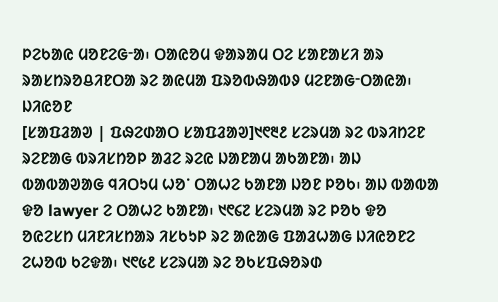ᱞᱮᱠᱟᱭ ᱢᱚᱱᱮᱜᱼᱟ᱾ ᱛᱟᱭᱚᱢ ᱫᱟᱨᱟᱢ ᱛᱮ ᱥᱟᱱᱟᱥᱤ ᱟᱨ ᱨᱟᱥᱴᱨᱚᱪᱤᱱᱛᱟ ᱨᱮ ᱟᱭᱢᱟ ᱯᱨᱚᱵᱷᱟᱵᱽ ᱢᱮᱱᱟᱜᱼᱛᱟᱭᱟ᱾
ᱡᱤᱭᱚᱱ
[ᱥᱟᱯᱲᱟᱣ | ᱯᱷᱮᱰᱟᱛ ᱥᱟᱯᱲᱟᱣ]᱑᱖᱓᱒ ᱥᱮᱨᱢᱟ ᱨᱮ ᱵᱨᱤᱴᱮᱱ ᱨᱮᱱᱟᱜ ᱵᱨᱤᱥᱴᱚᱞ ᱟᱲᱮ ᱨᱮᱭ ᱡᱟᱱᱟᱢ ᱟᱠᱟᱱᱟ᱾ ᱟᱡ ᱵᱟᱵᱟᱣᱟᱜ ᱧᱤᱛᱩᱢ ᱦᱚᱸ ᱛᱟᱦᱮ ᱠᱟᱱᱟ ᱡᱚᱱ ᱞᱚᱠ᱾ ᱟᱡ ᱵᱟᱵᱟ ᱫᱚ lawyer ᱮ ᱛᱟᱦᱮ ᱠᱟᱱᱟ᱾ ᱑᱖᱔᱗ ᱥᱮᱨᱢᱟ ᱨᱮ ᱞᱚᱠ ᱫᱚ ᱚᱭᱮᱥᱴ ᱢᱤᱱᱤᱥᱴᱟᱨ ᱤᱥᱠᱩᱞ ᱨᱮ ᱟᱭᱟᱜ ᱯᱟᱲᱦᱟᱜ ᱡᱤᱭᱚᱱᱮ ᱮᱦᱚᱵ ᱠᱮᱫᱟ᱾ ᱑᱖᱕᱒ ᱥᱮᱨᱢᱟ ᱨᱮ ᱚᱠᱥᱯᱷᱚᱨᱰ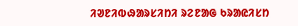ᱤᱣᱱᱤᱵᱷᱟᱨᱥᱤᱴᱤ ᱨᱮᱱᱟᱜ ᱠᱨᱟᱭᱤᱥᱴ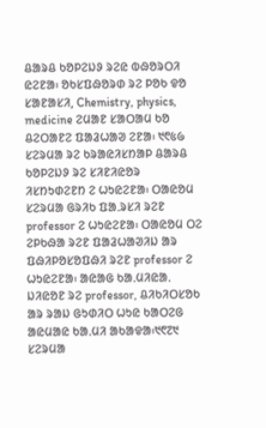ᱪᱟᱨᱪ ᱠᱚᱞᱮᱡᱽ ᱨᱮᱭ ᱵᱷᱚᱨᱛᱤ ᱭᱮᱱᱟ᱾ ᱚᱠᱥᱯᱷᱚᱨᱰ ᱨᱮ ᱞᱚᱠ ᱫᱚ ᱥᱟᱱᱟᱥᱤ, Chemistry, physics, medicine ᱮᱢᱟᱱ ᱥᱟᱛᱟᱢ ᱠᱚ ᱪᱮᱛᱟᱱᱮ ᱯᱟᱲᱦᱟᱣ ᱮᱱᱟ᱾ ᱑᱖᱕᱙ ᱥᱮᱨᱢᱟ ᱨᱮ ᱠᱨᱟᱭᱤᱥᱴᱟᱞ ᱪᱟᱨᱪ ᱠᱚᱞᱮᱡᱽ ᱨᱮ ᱥᱤᱱᱤᱭᱚᱨ ᱤᱥᱴᱩᱰᱮᱱᱴ ᱮ ᱦᱩᱭᱮᱱᱟ᱾ ᱛᱟᱭᱚᱢ ᱥᱮᱨᱢᱟ ᱜᱨᱤᱠ ᱯᱟᱹᱨᱥᱤ ᱨᱮᱱ professor ᱮ ᱦᱩᱭᱮᱱᱟ᱾ ᱛᱟᱭᱚᱢ ᱛᱮ ᱮᱞᱠᱷᱟ ᱨᱮᱱ ᱯᱟᱲᱦᱟᱣᱤᱡ ᱟᱨ ᱯᱷᱤᱞᱚᱥᱚᱯᱷᱤ ᱨᱮᱱ professor ᱮ ᱦᱩᱭᱮᱱᱟ᱾ ᱟᱭᱟᱜ ᱠᱟᱹᱢᱤᱭᱟᱹ ᱡᱤᱭᱚᱱ ᱨᱮ professor, ᱪᱤᱠᱤᱛᱥᱚᱠ ᱟᱨ ᱨᱟᱡ ᱜᱩᱰᱤᱛ ᱦᱩᱭ ᱠᱟᱛᱮᱜ ᱟᱭᱢᱟᱭ ᱠᱟᱹᱢᱤ ᱟᱠᱟᱫᱟ᱾᱑᱖᱗᱑ ᱥᱮᱨᱢᱟ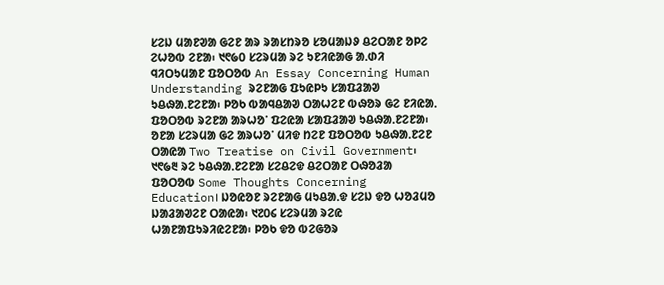ᱥᱮᱡ ᱢᱟᱱᱣᱟ ᱜᱮᱱ ᱟᱨ ᱨᱟᱥᱴᱨᱚ ᱥᱚᱢᱟᱡᱽ ᱪᱮᱛᱟᱱ ᱚᱞᱮ ᱮᱦᱚᱵ ᱮᱱᱟ᱾ ᱑᱖᱙᱐ ᱥᱮᱨᱢᱟ ᱨᱮ ᱩᱱᱤᱭᱟᱜ ᱟᱹᱰᱤ ᱧᱤᱛᱩᱢᱟᱱ ᱯᱚᱛᱚᱵ An Essay Concerning Human Understanding ᱨᱮᱱᱟᱜ ᱯᱩᱭᱞᱩ ᱥᱟᱯᱲᱟᱣ ᱩᱪᱷᱟᱹᱱᱮᱱᱟ᱾ ᱞᱚᱠ ᱵᱟᱧᱪᱟᱣ ᱛᱟᱦᱮᱱ ᱵᱷᱚᱨ ᱜᱮ ᱱᱤᱭᱟᱹ ᱯᱚᱛᱚᱵ ᱨᱮᱱᱟ ᱟᱨᱦᱚᱸ ᱯᱮᱭᱟ ᱥᱟᱯᱲᱟᱣ ᱩᱪᱷᱟᱹᱱᱮᱱᱟ᱾ ᱚᱱᱟ ᱥᱮᱨᱢᱟ ᱜᱮ ᱟᱨᱦᱚᱸ ᱢᱤᱫ ᱴᱮᱱ ᱯᱚᱛᱚᱵ ᱩᱪᱷᱟᱹᱱᱮᱱ ᱛᱟᱭᱟ Two Treatise on Civil Government᱾ ᱑᱖᱙᱓ ᱨᱮ ᱩᱪᱷᱟᱹᱱᱮᱱᱟ ᱥᱮᱪᱮᱫ ᱪᱮᱛᱟᱱ ᱛᱷᱚᱲᱟ ᱯᱚᱛᱚᱵ Some Thoughts Concerning Education। ᱡᱚᱭᱚᱱ ᱨᱮᱱᱟᱜ ᱢᱩᱪᱟᱹᱫ ᱥᱮᱡ ᱫᱚ ᱦᱚᱲᱢᱚ ᱡᱟᱲᱟᱣᱮᱱ ᱛᱟᱭᱟ᱾ ᱑᱗᱐᱔ ᱥᱮᱨᱢᱟ ᱨᱮᱭ ᱦᱟᱱᱟᱯᱩᱨᱤᱭᱮᱱᱟ᱾ ᱞᱚᱠ ᱫᱚ ᱵᱮᱜᱚᱨ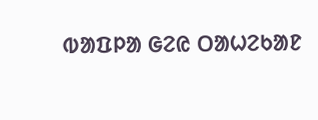ᱵᱟᱯᱞᱟ ᱜᱮᱭ ᱛᱟᱦᱮᱠᱟᱱ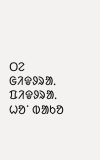ᱛᱮ ᱜᱤᱫᱽᱨᱟᱹ ᱯᱤᱫᱽᱨᱟᱹ ᱦᱚᱸ ᱵᱟᱠᱚ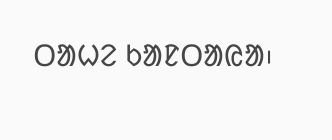ᱛᱟᱦᱮ ᱠᱟᱱᱛᱟᱭᱟ᱾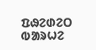ᱯᱷᱮᱰᱮᱛ
ᱵᱟᱨᱦᱮ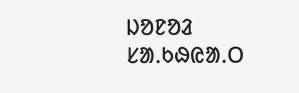ᱡᱚᱱᱚᱲ
ᱥᱟᱹᱠᱷᱭᱟᱹᱛ